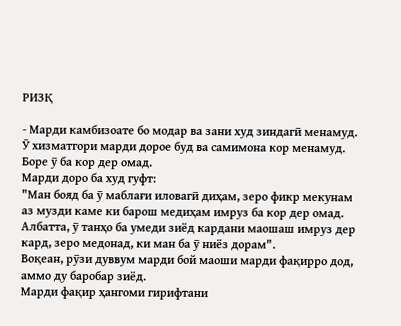РИЗҚ

- Марди камбизоате бо модар ва зани худ зиндагӣ менамуд. Ӯ хизматгори марди дорое буд ва самимона кор менамуд. Боре ӯ ба кор дер омад.
Марди доро ба худ гуфт:
"Ман бояд ба ӯ маблағи иловагӣ диҳам, зеро фикр мекунам аз музди каме ки барош медиҳам имруз ба кор дер омад. Албатта, ӯ танҳо ба умеди зиёд кардани маошаш имруз дер кард, зеро медонад, ки ман ба ӯ ниёз дорам".
Воқеан, рӯзи дуввум марди бой маоши марди фақирро дод, аммо ду баробар зиёд.
Марди фақир ҳангоми гирифтани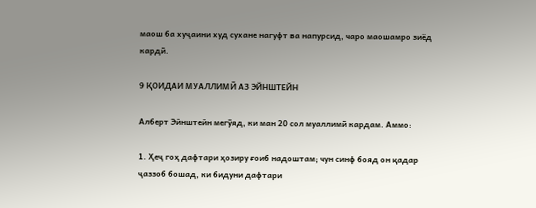маош ба хуҷаини худ сухане нагуфт ва напурсид, чаро маошамро зиёд кардӣ.

9 ҚОИДАИ МУАЛЛИМӢ АЗ ЭЙНШТЕЙН

Алберт Эйнштейн мегӯяд, ки ман 20 сол муаллимӣ кардам. Аммо:

1. Ҳеҷ гоҳ дафтари ҳозиру ғоиб надоштам; чун синф бояд он қадар ҷаззоб бошад, ки бидуни дафтари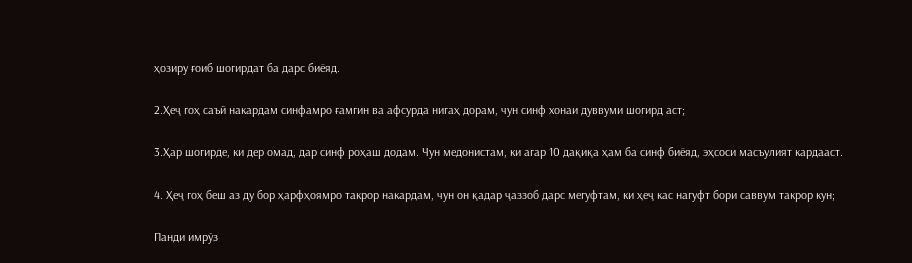ҳозиру ғоиб шогирдат ба дарс биёяд.

2.Ҳеҷ гоҳ саъй накардам синфамро ғамгин ва афсурда нигаҳ дорам, чун синф хонаи дуввуми шогирд аст;

3.Ҳар шогирде, ки дер омад, дар синф роҳаш додам. Чун медонистам, ки агар 10 дақиқа ҳам ба синф биёяд, эҳсоси масъулият кардааст.

4. Ҳеҷ гоҳ беш аз ду бор ҳарфҳоямро такрор накардам, чун он қадар ҷаззоб дарс мегуфтам, ки ҳеҷ кас нагуфт бори саввум такрор кун;

Панди имрӯз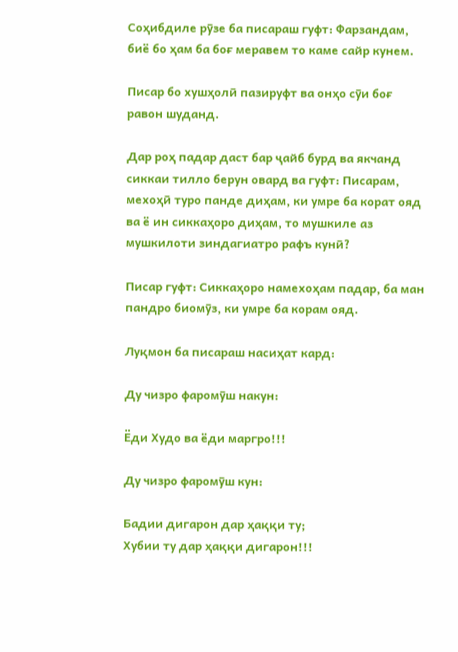Соҳибдиле рӯзе ба писараш гуфт: Фарзандам, биё бо ҳам ба боғ меравем то каме сайр кунем.

Писар бо хушҳолӣ пазируфт ва онҳо сӯи боғ равон шуданд.

Дар роҳ падар даст бар ҷайб бурд ва якчанд сиккаи тилло берун овард ва гуфт: Писарам, мехоҳӣ туро панде диҳам, ки умре ба корат ояд ва ё ин сиккаҳоро диҳам, то мушкиле аз мушкилоти зиндагиатро рафъ кунӣ?

Писар гуфт: Сиккаҳоро намехоҳам падар, ба ман пандро биомӯз, ки умре ба корам ояд.

Луқмон ба писараш насиҳат кард:

Ду чизро фаромӯш накун:

Ёди Худо ва ёди маргро!!!

Ду чизро фаромӯш кун:

Бадии дигарон дар ҳаққи ту;
Хубии ту дар ҳаққи дигарон!!!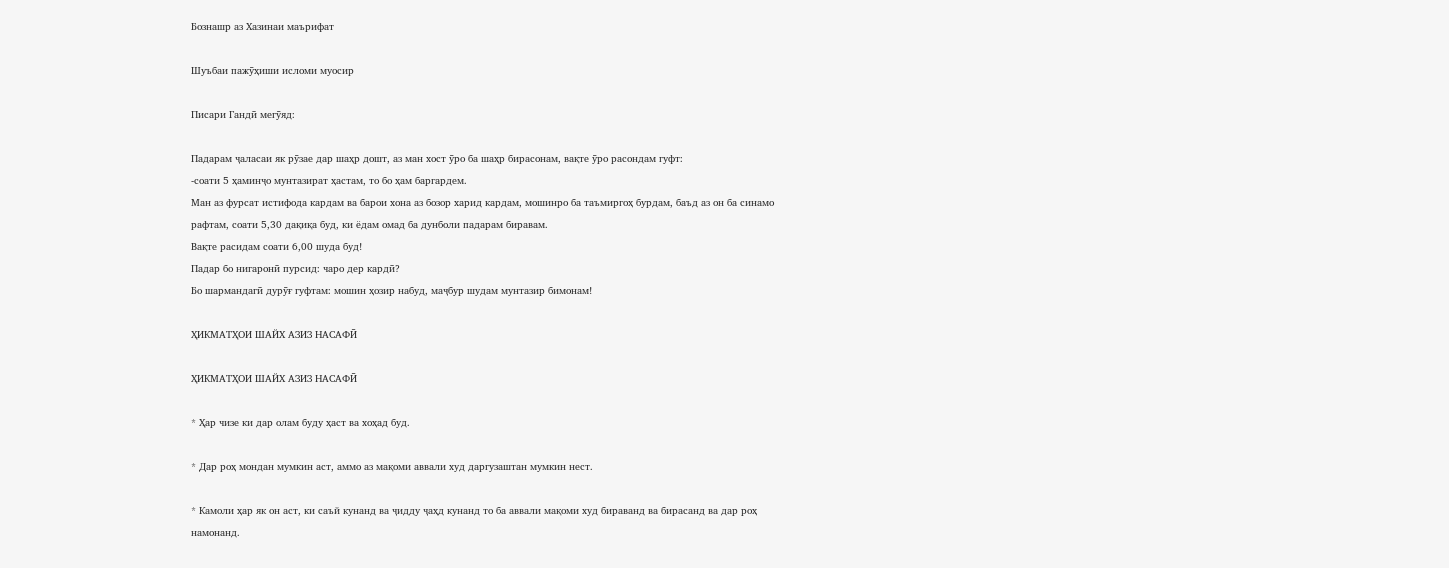Бознашр аз Хазинаи маърифат

Шуъбаи пажӯҳиши исломи муосир

Писари Гандӣ мегӯяд:

Падарам ҷаласаи як рӯзае дар шаҳр дошт, аз ман хост ӯро ба шаҳр бирасонам, вақте ӯро расондам гуфт:
-соати 5 ҳаминҷо мунтазират ҳастам, то бо ҳам баргардем.
Ман аз фурсат истифода кардам ва барои хона аз бозор харид кардам, мошинро ба таъмиргоҳ бурдам, баъд аз он ба синамо рафтам, соати 5,30 дақиқа буд, ки ёдам омад ба дунболи падарам биравам.
Вақте расидам соати 6,00 шуда буд!
Падар бо нигаронӣ пурсид: чаро дер кардӣ?
Бо шармандагӣ дурӯғ гуфтам: мошин ҳозир набуд, маҷбур шудам мунтазир бимонам!

ҲИКМАТҲОИ ШАЙХ АЗИЗ НАСАФӢ

ҲИКМАТҲОИ ШАЙХ АЗИЗ НАСАФӢ

* Ҳар чизе ки дар олам буду ҳаст ва хоҳад буд.

* Дар роҳ мондан мумкин аст, аммо аз мақоми аввали худ даргузаштан мумкин нест.

* Камоли ҳар як он аст, ки саъй кунанд ва ҷидду ҷаҳд кунанд то ба аввали мақоми худ бираванд ва бирасанд ва дар роҳ намонанд.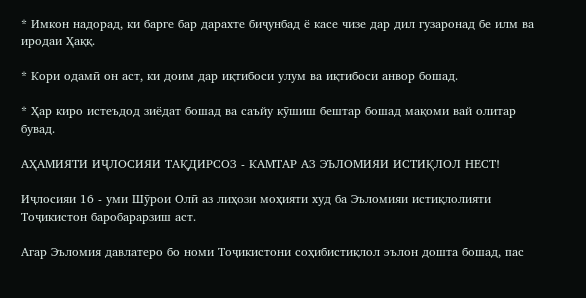* Имкон надорад, ки барге бар дарахте биҷунбад ё касе чизе дар дил гузаронад бе илм ва иродаи Ҳаққ.

* Кори одамӣ он аст, ки доим дар иқтибоси улум ва иқтибоси анвор бошад.

* Ҳар киро истеъдод зиёдат бошад ва саъйу кӯшиш бештар бошад мақоми вай олитар бувад.

АҲАМИЯТИ ИҶЛОСИЯИ ТАҚДИРСОЗ - КАМТАР АЗ ЭЪЛОМИЯИ ИСТИҚЛОЛ НЕСТ!

Иҷлосияи 16 - уми Шӯрои Олӣ аз лиҳози моҳияти худ ба Эъломияи истиқлолияти Тоҷикистон баробарарзиш аст.

Агар Эъломия давлатеро бо номи Тоҷикистони соҳибистиқлол эълон дошта бошад, пас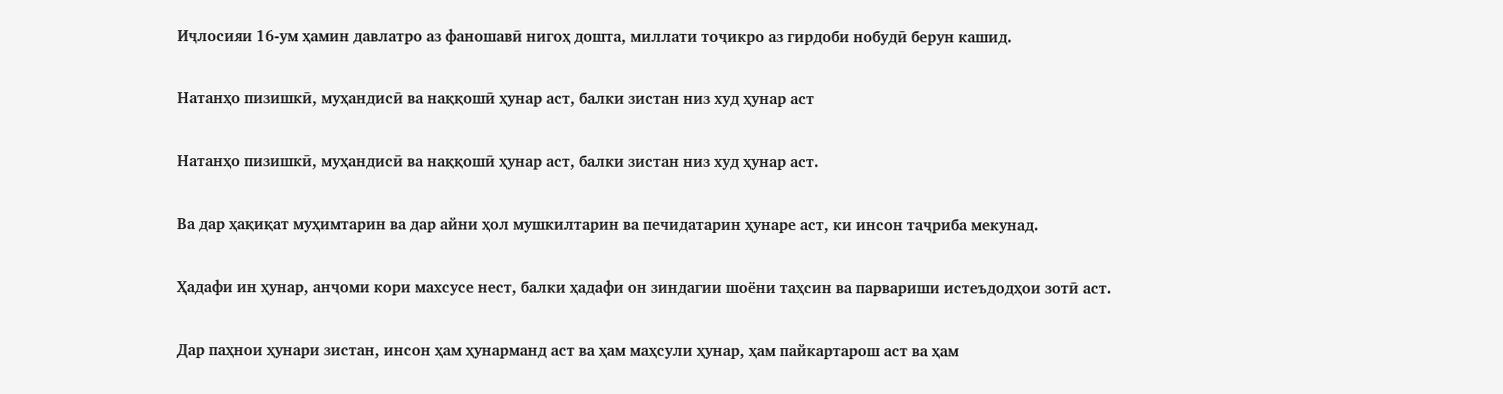Иҷлосияи 16-ум ҳамин давлатро аз фаношавӣ нигоҳ дошта, миллати тоҷикро аз гирдоби нобудӣ берун кашид.

Натанҳо пизишкӣ, муҳандисӣ ва наққошӣ ҳунар аст, балки зистан низ худ ҳунар аст

Натанҳо пизишкӣ, муҳандисӣ ва наққошӣ ҳунар аст, балки зистан низ худ ҳунар аст.

Ва дар ҳақиқат муҳимтарин ва дар айни ҳол мушкилтарин ва печидатарин ҳунаре аст, ки инсон таҷриба мекунад.

Ҳадафи ин ҳунар, анҷоми кори махсусе нест, балки ҳадафи он зиндагии шоёни таҳсин ва парвариши истеъдодҳои зотӣ аст.

Дар паҳнои ҳунари зистан, инсон ҳам ҳунарманд аст ва ҳам маҳсули ҳунар, ҳам пайкартарош аст ва ҳам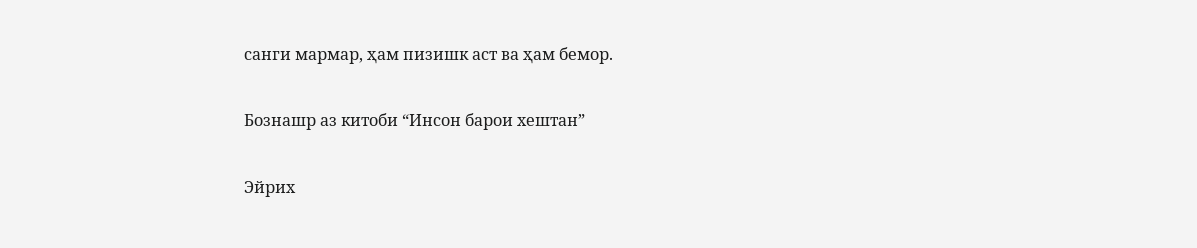санги мармар, ҳам пизишк аст ва ҳам бемор.

Бознашр аз китоби “Инсон барои хештан”

Эйрих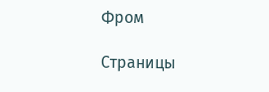Фром

Страницы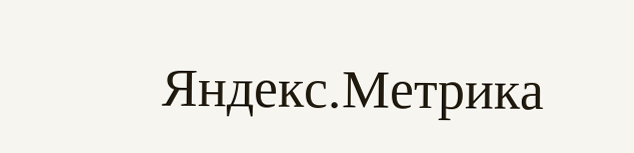Яндекс.Метрика